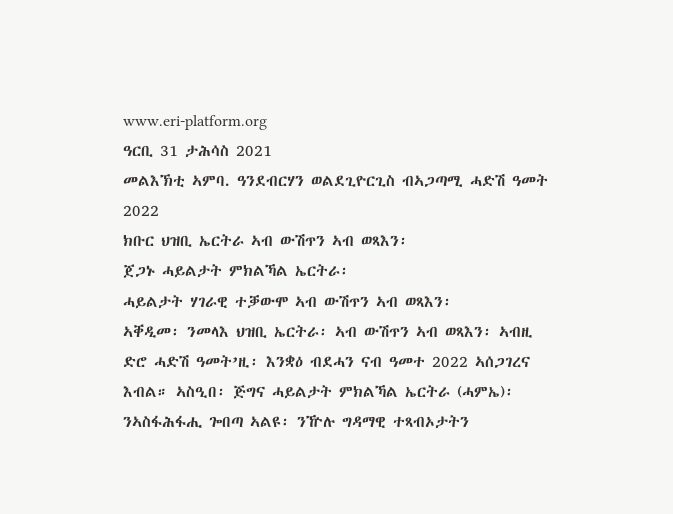www.eri-platform.org
ዓርቢ 31 ታሕሳስ 2021
መልእኽቲ ኣምባ. ዓንደብርሃን ወልደጊዮርጊስ ብኣጋጣሚ ሓድሽ ዓመት 2022
ክቡር ህዝቢ ኤርትራ ኣብ ውሽጥን ኣብ ወጻእን፡
ጀጋኑ ሓይልታት ምክልኻል ኤርትራ፡
ሓይልታት ሃገራዊ ተቓውሞ ኣብ ውሽጥን ኣብ ወጻእን፡
ኣቐዲመ፡ ንመላእ ህዝቢ ኤርትራ፡ ኣብ ውሽጥን ኣብ ወጻእን፡ ኣብዚ ድሮ ሓድሽ ዓመት’ዚ፡ እንቋዕ ብደሓን ናብ ዓመተ 2022 ኣሰጋገረና እብል። ኣስዒበ፡ ጅግና ሓይልታት ምክልኻል ኤርትራ (ሓምኤ)፡ ንኣስፋሕፋሒ ጐበጣ ኣልዩ፡ ንዅሉ ግዳማዊ ተጻብኦታትን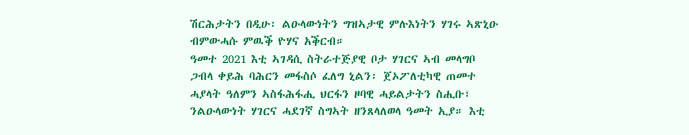ሽርሕታትን በዲሁ፡ ልዑላውነትን ግዝኣታዊ ምሉእነትን ሃገሩ ኣጽኒዑ ብምውሓሱ ምዉቕ ዮሃና አቕርብ።
ዓመተ 2021 እቲ ኣገዳሲ ስትራተጅያዊ ቦታ ሃገርና ኣብ መላግቦ ጋብላ ቀይሕ ባሕርን መፋስሶ ፈለግ ኒልን፡ ጀኦፖለቲካዊ ጠመተ ሓያላት ዓለምን ኣስፋሕፋሒ ህርፋን ዞባዊ ሓይልታትን ስሒቡ፣ ንልዑላውነት ሃገርና ሓደገኛ ስግኣት ዘንጸላለወላ ዓመት ኢያ። እቲ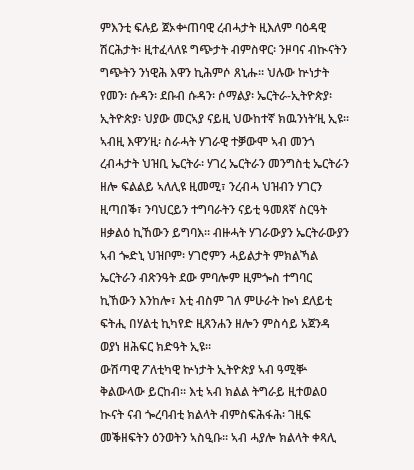ምእንቲ ፍሉይ ጀኦቍጠባዊ ረብሓታት ዚእለም ባዕዳዊ ሽርሕታት፡ ዚተፈላለዩ ግጭታት ብምስዋር፡ ንዞባና ብኲናትን ግጭትን ንነዊሕ እዋን ኪሕምሶ ጸኒሑ። ህሉው ኵነታት የመን፡ ሱዳን፡ ደቡብ ሱዳን፡ ሶማልያ፡ ኤርትራ-ኢትዮጵያ፡ ኢትዮጵያ፡ ህያው መርኣያ ናይዚ ህውከተኛ ክዉንነት’ዚ ኢዩ።
ኣብዚ እዋን’ዚ፡ ስራሓት ሃገራዊ ተቓውሞ ኣብ መንጎ ረብሓታት ህዝቢ ኤርትራ፡ ሃገረ ኤርትራን መንግስቲ ኤርትራን ዘሎ ፍልልይ ኣለሊዩ ዚመሚ፣ ንረብሓ ህዝብን ሃገርን ዚጣበቕ፣ ንባህርይን ተግባራትን ናይቲ ዓመጸኛ ስርዓት ዘቃልዕ ኪኸውን ይግባእ። ብዙሓት ሃገራውያን ኤርትራውያን ኣብ ጐድኒ ህዝቦም፡ ሃገሮምን ሓይልታት ምክልኻል ኤርትራን ብጽንዓት ደው ምባሎም ዚምጐስ ተግባር ኪኸውን እንከሎ፣ እቲ ብስም ገለ ምሁራት ኰነ ደለይቲ ፍትሒ በሃልቲ ኪካየድ ዚጸንሐን ዘሎን ምስሳይ አጀንዳ ወያነ ዘሕፍር ክድዓት ኢዩ።
ውሽጣዊ ፖለቲካዊ ኵነታት ኢትዮጵያ ኣብ ዓሚቝ ቅልውላው ይርከብ። እቲ ኣብ ክልል ትግራይ ዚተወልዐ ኲናት ናብ ጐረባብቲ ክልላት ብምስፍሕፋሕ፡ ገዚፍ መቕዘፍትን ዕንወትን ኣስዒቡ። ኣብ ሓያሎ ክልላት ቀጻሊ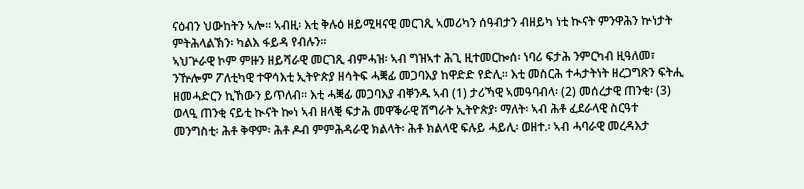ናዕብን ህውከትን ኣሎ። ኣብዚ፡ እቲ ቅሉዕ ዘይሚዛናዊ መርገጺ ኣመሪካን ሰዓብታን ብዘይካ ነቲ ኲናት ምንዋሕን ኵነታት ምትሕላልኽን፡ ካልእ ፋይዳ የብሉን።
ኣህጕራዊ ኮም ምዙን ዘይሻራዊ መርገጺ ብምሓዝ፡ ኣብ ግዝኣተ ሕጊ ዚተመርኰሰ፡ ነባሪ ፍታሕ ንምርካብ ዚዓለመ፣ ንዅሎም ፖለቲካዊ ተዋሳእቲ ኢትዮጵያ ዘሳትፍ ሓቛፊ መጋባእያ ከዋድድ የድሊ። እቲ መስርሕ ተሓታትነት ዘረጋግጽን ፍትሒ ዘመሓድርን ኪኸውን ይጥለብ። እቲ ሓቛፊ መጋባእያ ብቐንዱ ኣብ (1) ታሪኻዊ ኣመዓባብላ፡ (2) መሰረታዊ ጠንቂ፡ (3) ወላዒ ጠንቂ ናይቲ ኲናት ኰነ ኣብ ዘላቒ ፍታሕ መዋቕራዊ ሽግራት ኢትዮጵያ፡ ማለት፡ ኣብ ሕቶ ፈደራላዊ ስርዓተ መንግስቲ፡ ሕቶ ቅዋም፡ ሕቶ ዶብ ምምሕዳራዊ ክልላት፡ ሕቶ ክልላዊ ፍሉይ ሓይሊ፡ ወዘተ.፡ ኣብ ሓባራዊ መረዳእታ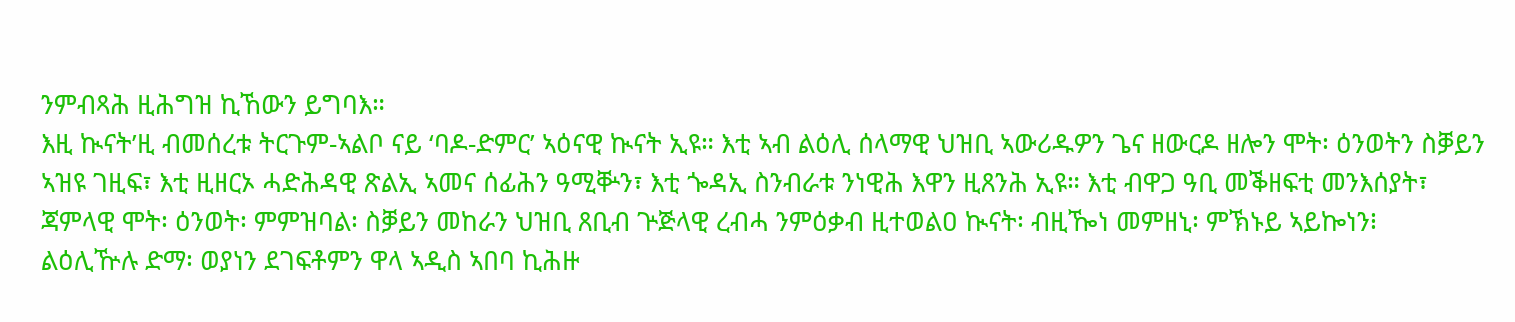ንምብጻሕ ዚሕግዝ ኪኸውን ይግባእ።
እዚ ኲናት’ዚ ብመሰረቱ ትርጉም-ኣልቦ ናይ ‘ባዶ-ድምር’ ኣዕናዊ ኲናት ኢዩ። እቲ ኣብ ልዕሊ ሰላማዊ ህዝቢ ኣውሪዱዎን ጌና ዘውርዶ ዘሎን ሞት፡ ዕንወትን ስቓይን ኣዝዩ ገዚፍ፣ እቲ ዚዘርኦ ሓድሕዳዊ ጽልኢ ኣመና ሰፊሕን ዓሚቝን፣ እቲ ጐዳኢ ስንብራቱ ንነዊሕ እዋን ዚጸንሕ ኢዩ። እቲ ብዋጋ ዓቢ መቕዘፍቲ መንእሰያት፣ ጃምላዊ ሞት፡ ዕንወት፡ ምምዝባል፡ ስቓይን መከራን ህዝቢ ጸቢብ ጕጅላዊ ረብሓ ንምዕቃብ ዚተወልዐ ኲናት፡ ብዚዀነ መምዘኒ፡ ምኽኑይ ኣይኰነን፧
ልዕሊዅሉ ድማ፡ ወያነን ደገፍቶምን ዋላ ኣዲስ ኣበባ ኪሕዙ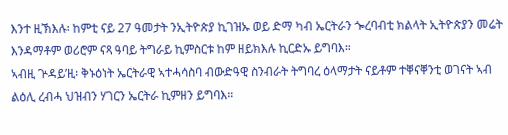እንተ ዚኽእሉ፡ ከምቲ ናይ 27 ዓመታት ንኢትዮጵያ ኪገዝኡ ወይ ድማ ካብ ኤርትራን ጐረባብቲ ክልላት ኢትዮጵያን መሬት እንዳማቶም ወሪሮም ናጻ ዓባይ ትግራይ ኪምስርቱ ከም ዘይክእሉ ኪርድኡ ይግባእ።
ኣብዚ ጕዳይ’ዚ፡ ቅኑዕነት ኤርትራዊ ኣተሓሳስባ ብውድዓዊ ስንብራት ትግባረ ዕላማታት ናይቶም ተቐናቐንቲ ወገናት ኣብ ልዕሊ ረብሓ ህዝብን ሃገርን ኤርትራ ኪምዘን ይግባእ።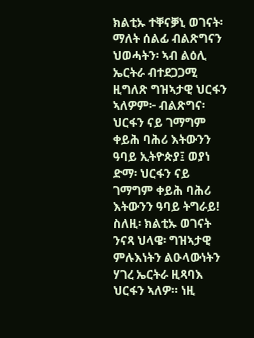ክልቲኡ ተቐናቓኒ ወገናት፡ ማለት ሰልፊ ብልጽግናን ህወሓትን፡ ኣብ ልዕሊ ኤርትራ ብተደጋጋሚ ዚግለጽ ግዝኣታዊ ህርፋን ኣለዎም፦ ብልጽግና፡ ህርፋን ናይ ገማግም ቀይሕ ባሕሪ እትውንን ዓባይ ኢትዮጵያ፤ ወያነ ድማ፡ ህርፋን ናይ ገማግም ቀይሕ ባሕሪ እትውንን ዓባይ ትግራይ! ስለዚ፡ ክልቲኡ ወገናት ንናጻ ህላዌ፡ ግዝኣታዊ ምሉእነትን ልዑላውነትን ሃገረ ኤርትራ ዚጻባእ ህርፋን ኣለዎ። ነዚ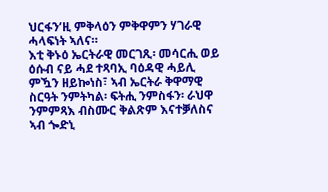ህርፋን’ዚ ምቅላዕን ምቅዋምን ሃገራዊ ሓላፍነት ኣለና።
እቲ ቅኑዕ ኤርትራዊ መርገጺ፡ መሳርሒ ወይ ዕሱብ ናይ ሓደ ተጻባኢ ባዕዳዊ ሓይሊ ምዃን ዘይኰነስ፣ ኣብ ኤርትራ ቅዋማዊ ስርዓት ንምትካል፡ ፍትሒ ንምስፋን፡ ራህዋ ንምምጻእ ብስሙር ቅልጽም እናተቓለስና ኣብ ጐድኒ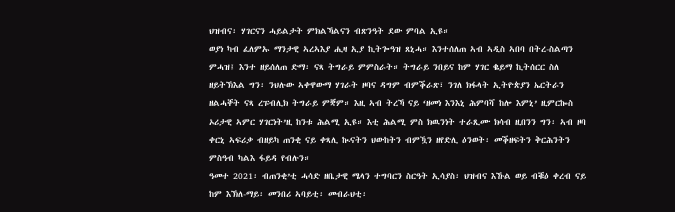ህዝብና፡ ሃገርናን ሓይልታት ምክልኻልናን ብጽንዓት ደው ምባል ኢዩ።
ወያነ ካብ ፈለምኡ ማንታዊ ኣረኣእያ ሒዛ ኢያ ኪትጐዓዝ ጸኒሓ። እንተሰለጠ ኣብ ኣዲስ ኣበባ በትረ-ስልጣን ምሓዝ፤ እንተ ዘይሰለጠ ድማ፡ ናጻ ትግራይ ምምስራት። ትግራይ ንበይና ከም ሃገር ቈይማ ኪትሰርር ስለ ዘይትኽእል ግን፡ ንህሉው ኣቀዋውማ ሃገራት ዞባና ዳግም ብምቕራጽ፣ ንገለ ክፋላት ኢትዮጵያን ኤርትራን ዘልሓቐት ናጻ ረፑብሊክ ትግራይ ምቛም። እዚ ኣብ ትረኻ ናይ ‘ዘመነ እንእኒ ሕምባሻ ከሎ እምኒ’ ዚምርኰስ ኦሪታዊ ኣምር ሃገርነት’ዚ ከንቱ ሕልሚ ኢዩ። እቲ ሕልሚ ምስ ክዉንነት ተራጺሙ ክሳብ ዚበንን ግን፡ ኣብ ዞባ ቀርኒ ኣፍሪቃ ብዘይካ ጠንቂ ናይ ቀጻሊ ኲናትን ህውከትን ብምዃን ዘየድሊ ዕንወት፡ መቕዘፍትን ቅርሕንትን ምስዓብ ካልእ ፋይዳ የብሉን።
ዓመተ 2021፡ ብጠንቂ’ቲ ሓሳድ ዘቤታዊ ሜላን ተግባርን ስርዓት ኢሳያስ፡ ህዝብና እኹል ወይ ብቑዕ ቀረብ ናይ ከም እኽለ-ማይ፡ መንበሪ ኣባይቲ፡ መብራህቲ፡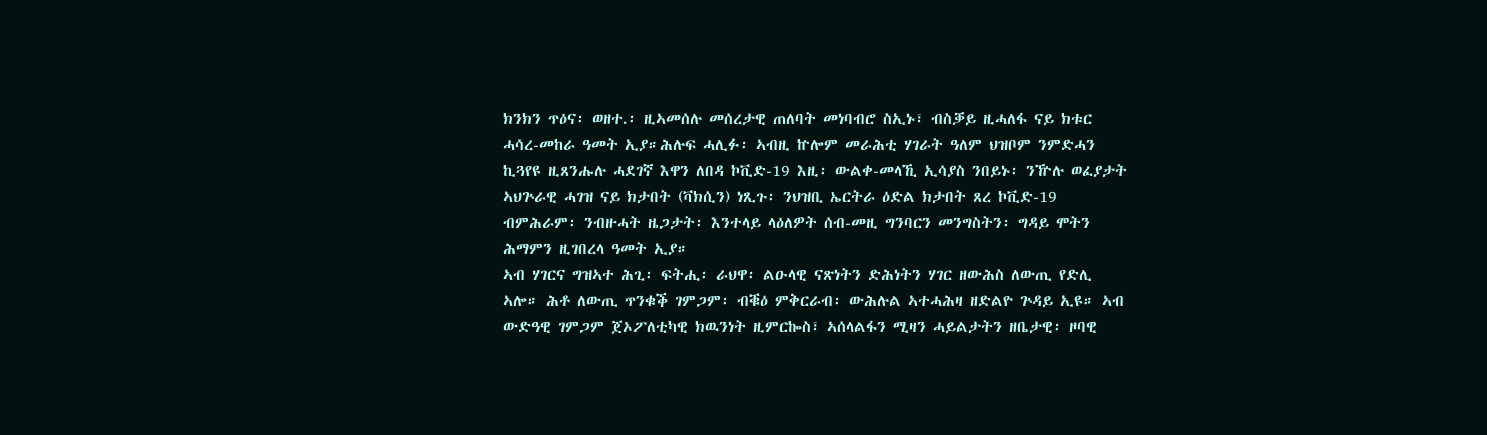ክንክን ጥዕና፡ ወዘተ.፡ ዚኣመሰሉ መሰረታዊ ጠለባት መነባብሮ ስኢኑ፣ ብስቓይ ዚሓለፋ ናይ ክቱር ሓሳረ-መከራ ዓመት ኢያ።ሕሉፍ ሓሊፉ፡ ኣብዚ ኵሎም መራሕቲ ሃገራት ዓለም ህዝቦም ንምድሓን ኪጓየዩ ዚጸንሑሉ ሓደገኛ እዋን ለበዳ ኮቪድ-19 እዚ፡ ውልቀ-መላኺ ኢሳያስ ንበይኑ፡ ንዅሉ ወፈያታት ኣህጕራዊ ሓገዝ ናይ ክታበት (ቫክሲን) ነጺጉ፡ ንህዝቢ ኤርትራ ዕድል ክታበት ጸረ ኮቪድ-19 ብምሕራም፡ ንብዙሓት ዜጋታት፡ እንተላይ ላዕለዎት ሰብ-መዚ ግንባርን መንግስትን፡ ግዳይ ሞትን ሕማምን ዚገበረላ ዓመት ኢያ።
ኣብ ሃገርና ግዝኣተ ሕጊ፡ ፍትሒ፡ ራህዋ፡ ልዑላዊ ናጽነትን ድሕነትን ሃገር ዘውሕስ ለውጢ የድሊ ኣሎ። ሕቶ ለውጢ ጥንቁቕ ገምጋም፡ ብቑዕ ምቅርራብ፡ ውሕሉል ኣተሓሕዛ ዘድልዮ ጕዳይ ኢዩ። ኣብ ውድዓዊ ገምጋም ጀኦፖለቲካዊ ክዉንነት ዚምርኰስ፣ ኣሰላልፋን ሚዛን ሓይልታትን ዘቤታዊ፡ ዞባዊ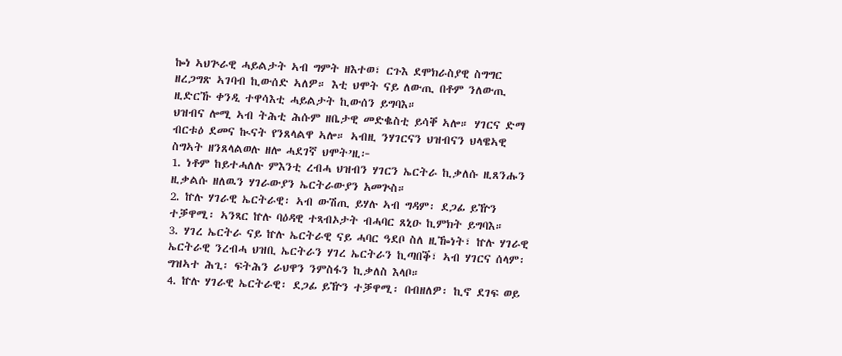ኰነ ኣህጕራዊ ሓይልታት ኣብ ግምት ዘእተወ፣ ርጉእ ደሞክራስያዊ ስግግር ዘረጋግጽ ኣገባብ ኪውሰድ ኣለዎ። እቲ ህሞት ናይ ለውጢ በቶም ንለውጢ ዚድርኹ ቀንዲ ተዋሳእቲ ሓይልታት ኪውሰን ይግባእ።
ህዝብና ሎሚ ኣብ ትሕቲ ሕሱም ዘቤታዊ መድቈስቲ ይሳቐ ኣሎ። ሃገርና ድማ ብርቱዕ ደመና ኲናት የንጸላልዋ ኣሎ። ኣብዚ ንሃገርናን ህዝብናን ህላዌኣዊ ስግኣት ዘንጸላልወሉ ዘሎ ሓደገኛ ህሞት’ዚ፦
1. ነቶም ከይተሓለሉ ምእንቲ ረብሓ ህዝብን ሃገርን ኤርትራ ኪቃለሱ ዚጸንሑን ዚቃልሱ ዘለዉን ሃገራውያን ኤርትራውያን አመጕስ።
2. ኵሉ ሃገራዊ ኤርትራዊ፡ ኣብ ውሽጢ ይሃሉ ኣብ ግዳም፡ ደጋፊ ይዅን ተቓዋሚ፡ ኣንጻር ኵሉ ባዕዳዊ ተጻብኦታት ብሓባር ጸኒዑ ኪምክት ይግባእ።
3. ሃገረ ኤርትራ ናይ ኵሉ ኤርትራዊ ናይ ሓባር ዓደቦ ስለ ዚዀነት፣ ኵሉ ሃገራዊ ኤርትራዊ ንረብሓ ህዝቢ ኤርትራን ሃገረ ኤርትራን ኪጣበቕ፣ ኣብ ሃገርና ሰላም፡ ግዝኣተ ሕጊ፡ ፍትሕን ራህዋን ንምስፋን ኪቃለስ እላቦ።
4. ኵሉ ሃገራዊ ኤርትራዊ፡ ደጋፊ ይዅን ተቓዋሚ፡ በብዘለዎ፡ ኪኖ ደገፍ ወይ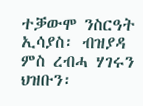ተቓውሞ ንስርዓት ኢሳያስ፡ ብዝያዳ ምስ ረብሓ ሃገሩን ህዝቡን፡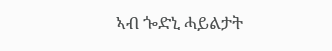ኣብ ጐድኒ ሓይልታት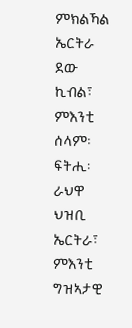ምክልኻል ኤርትራ ደው ኪብል፣ ምእንቲ ሰላም፡ ፍትሒ፡ ራህዋ ህዝቢ ኤርትራ፣ ምእንቲ ግዝኣታዊ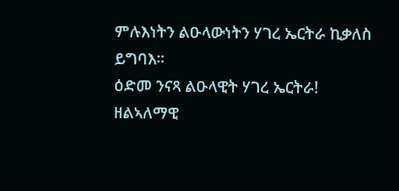ምሉእነትን ልዑላውነትን ሃገረ ኤርትራ ኪቃለስ ይግባእ።
ዕድመ ንናጻ ልዑላዊት ሃገረ ኤርትራ!
ዘልኣለማዊ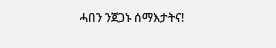ሓበን ንጀጋኑ ሰማእታትና!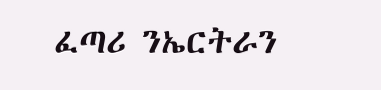ፈጣሪ ንኤርትራን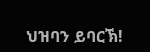ህዝባን ይባርኽ!